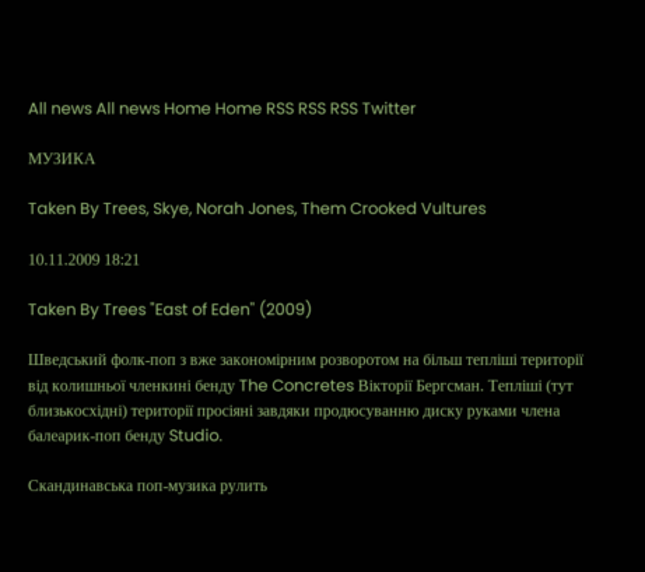All news All news Home Home RSS RSS RSS Twitter

МУЗИКА

Taken By Trees, Skye, Norah Jones, Them Crooked Vultures

10.11.2009 18:21

Taken By Trees "East of Eden" (2009)

Шведський фолк-поп з вже закономірним розворотом на більш тепліші території від колишньої членкині бенду The Concretes Вікторії Бергсман. Тепліші (тут близькосхідні) території просіяні завдяки продюсуванню диску руками члена балеарик-поп бенду Studio.

Скандинавська поп-музика рулить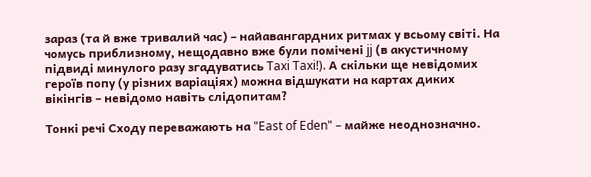зараз (та й вже тривалий час) – найавангардних ритмах у всьому світі. На чомусь приблизному, нещодавно вже були помічені jj (в акустичному підвиді минулого разу згадуватись Taxi Taxi!). А скільки ще невідомих героїв попу (у різних варіаціях) можна відшукати на картах диких вікінгів – невідомо навіть слідопитам?

Тонкі речі Сходу переважають на "East of Eden" – майже неоднозначно.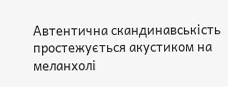Автентична скандинавськість простежується акустиком на меланхолі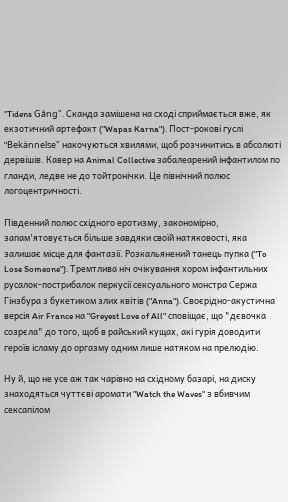"Tidens Gång". Сканда замішена на сході сприймається вже, як екзотичний артефакт ("Wapas Karna"). Пост-рокові гуслі "Bekännelse" накочуються хвилями, щоб розчинитись в абсолюті дервішів. Кавер на Animal Collective забалеарений інфантилом по гланди, ледве не до тойтронічки. Це північний полюс логоцентричності.

Південний полюс східного еротизму, закономірно, запам'ятовується більше завдяки своїй натяковості, яка залишає місце для фантазії. Розкальянений танець пупка ("To Lose Someone"). Тремтлива ніч очікування хором інфантильних русалок-пострибалок перкусії сексуального монстра Сержа Гінзбура з букетиком злих квітів ("Anna"). Своєрідно-акустична версія Air France на "Greyest Love of All" сповіщає, що "дєвочка созрєла" до того, щоб в райський кущах, акі гурія доводити героїв ісламу до оргазму одним лише натяком на прелюдію.

Ну й, що не усе аж так чарівно на східному базарі, на диску знаходяться чуттєві аромати "Watch the Waves" з вбивчим сексапілом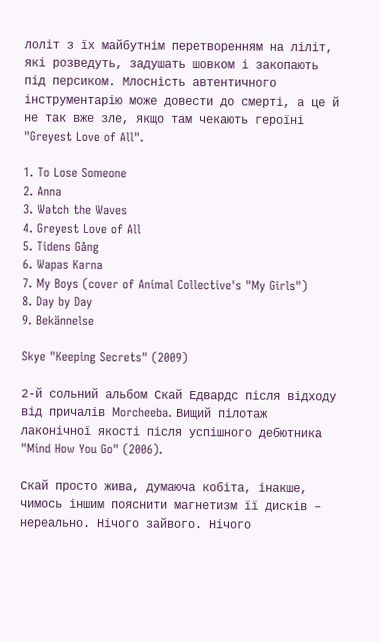лоліт з їх майбутнім перетворенням на ліліт, які розведуть, задушать шовком і закопають під персиком. Млосність автентичного інструментарію може довести до смерті, а це й не так вже зле, якщо там чекають героїні "Greyest Love of All".

1. To Lose Someone
2. Anna
3. Watch the Waves
4. Greyest Love of All
5. Tidens Gång
6. Wapas Karna
7. My Boys (cover of Animal Collective's "My Girls")
8. Day by Day
9. Bekännelse

Skye "Keeping Secrets" (2009)

2-й сольний альбом Скай Едвардс після відходу від причалів Morcheeba. Вищий пілотаж лаконічної якості після успішного дебютника "Mind How You Go" (2006).

Скай просто жива, думаюча кобіта, інакше, чимось іншим пояснити магнетизм її дисків – нереально. Нічого зайвого. Нічого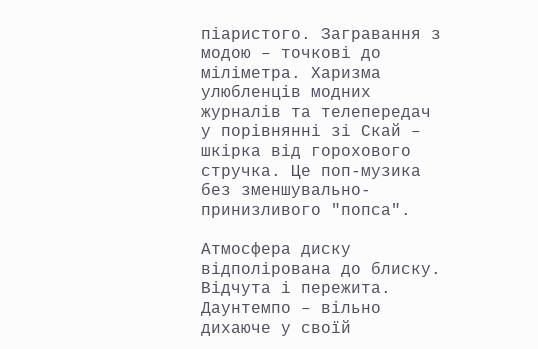піаристого. Загравання з модою – точкові до міліметра. Харизма улюбленців модних журналів та телепередач у порівнянні зі Скай – шкірка від горохового стручка. Це поп-музика без зменшувально-принизливого "попса".

Атмосфера диску відполірована до блиску. Відчута і пережита. Даунтемпо – вільно дихаюче у своїй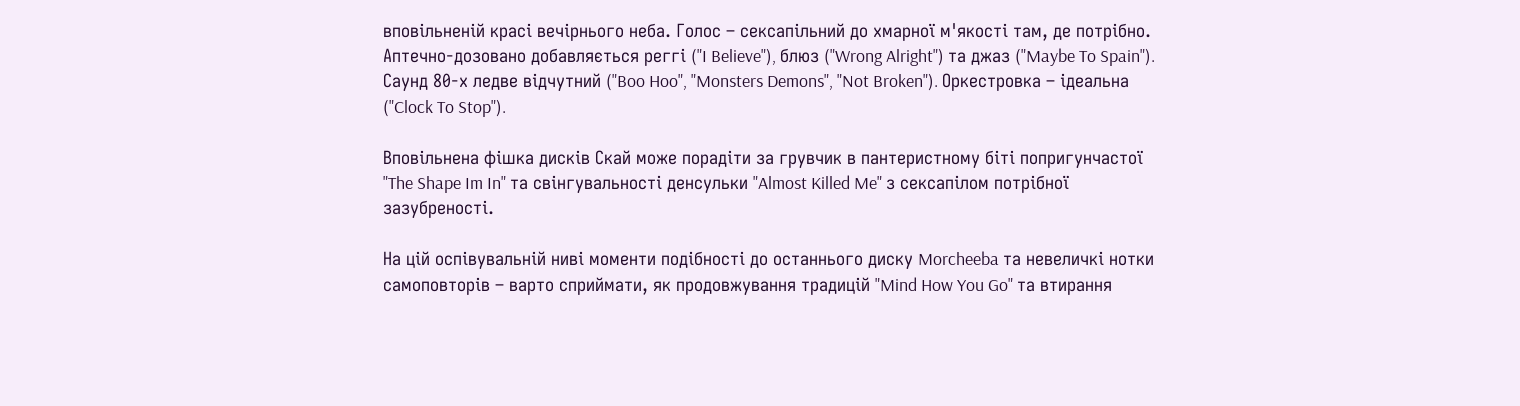вповільненій красі вечірнього неба. Голос – сексапільний до хмарної м'якості там, де потрібно. Аптечно-дозовано добавляється реггі ("I Believe"), блюз ("Wrong Alright") та джаз ("Maybe To Spain"). Саунд 80-х ледве відчутний ("Boo Hoo", "Monsters Demons", "Not Broken"). Оркестровка – ідеальна ("Clock To Stop").

Вповільнена фішка дисків Скай може порадіти за грувчик в пантеристному біті попригунчастої "The Shape Im In" та свінгувальності денсульки "Almost Killed Me" з сексапілом потрібної зазубреності.

На цій оспівувальній ниві моменти подібності до останнього диску Morcheeba та невеличкі нотки самоповторів – варто сприймати, як продовжування традицій "Mind How You Go" та втирання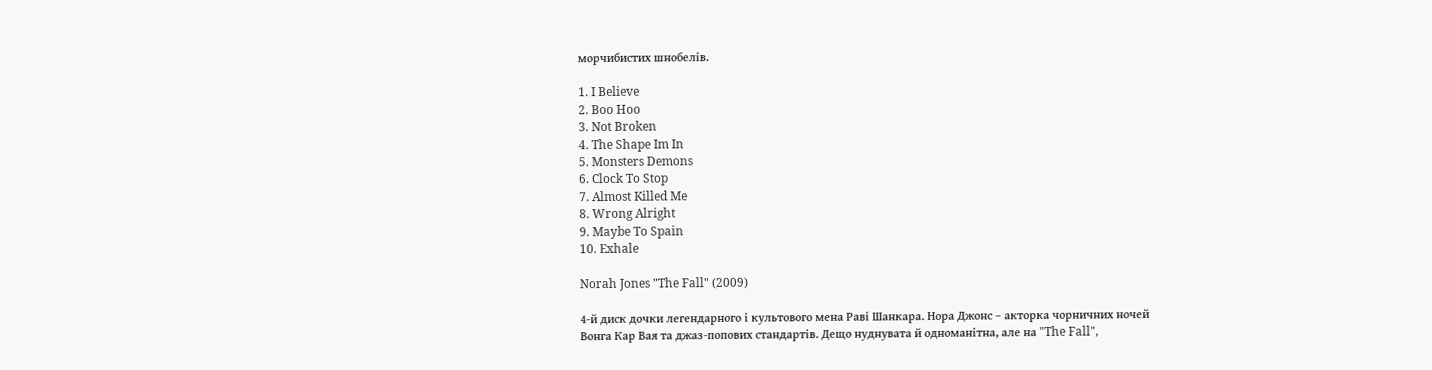морчибистих шнобелів.

1. I Believe
2. Boo Hoo
3. Not Broken
4. The Shape Im In
5. Monsters Demons
6. Clock To Stop
7. Almost Killed Me
8. Wrong Alright
9. Maybe To Spain
10. Exhale

Norah Jones "The Fall" (2009)

4-й диск дочки легендарного і культового мена Раві Шанкара. Нора Джонс – акторка чорничних ночей Вонга Кар Вая та джаз-попових стандартів. Дещо нуднувата й одноманітна, але на "The Fall",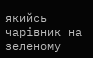якийсь чарівник на зеленому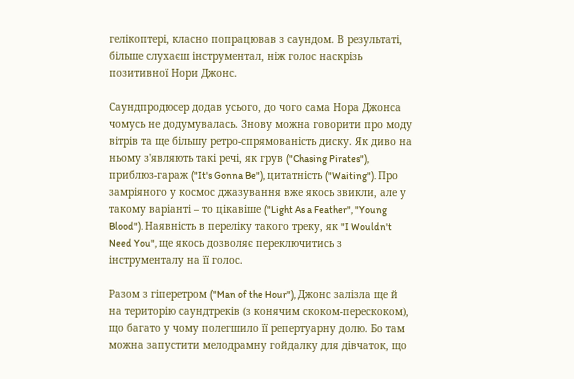гелікоптері, класно попрацював з саундом. В результаті, більше слухаєш інструментал, ніж голос наскрізь позитивної Нори Джонс.

Саундпродюсер додав усього, до чого сама Нора Джонса чомусь не додумувалась. Знову можна говорити про моду вітрів та ще більшу ретро-спрямованість диску. Як диво на ньому з'являють такі речі, як грув ("Chasing Pirates"), приблюз-гараж ("It's Gonna Be"), цитатність ("Waiting"). Про замріяного у космос джазування вже якось звикли, але у такому варіанті – то цікавіше ("Light As a Feather", "Young Blood"). Наявність в переліку такого треку, як "I Wouldn't Need You", ще якось дозволяє переключитись з інструменталу на її голос.

Разом з гіперетром ("Man of the Hour"), Джонс залізла ще й на територію саундтреків (з конячим скоком-перескоком), що багато у чому полегшило її репертуарну долю. Бо там можна запустити мелодрамну гойдалку для дівчаток, що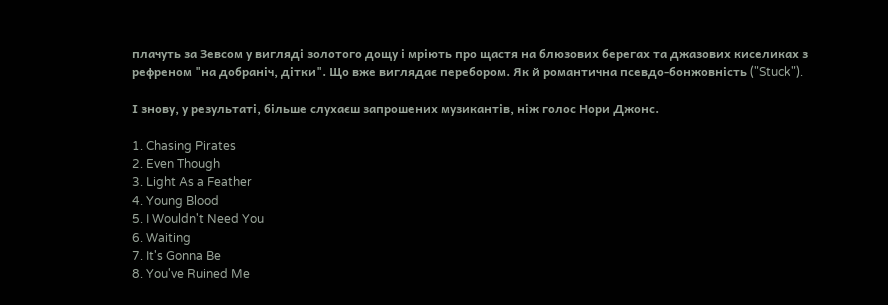плачуть за Зевсом у вигляді золотого дощу і мріють про щастя на блюзових берегах та джазових киселиках з рефреном "на добраніч, дітки". Що вже виглядає перебором. Як й романтична псевдо-бонжовність ("Stuck").

І знову, у результаті, більше слухаєш запрошених музикантів, ніж голос Нори Джонс.

1. Chasing Pirates
2. Even Though
3. Light As a Feather
4. Young Blood
5. I Wouldn't Need You
6. Waiting
7. It's Gonna Be
8. You've Ruined Me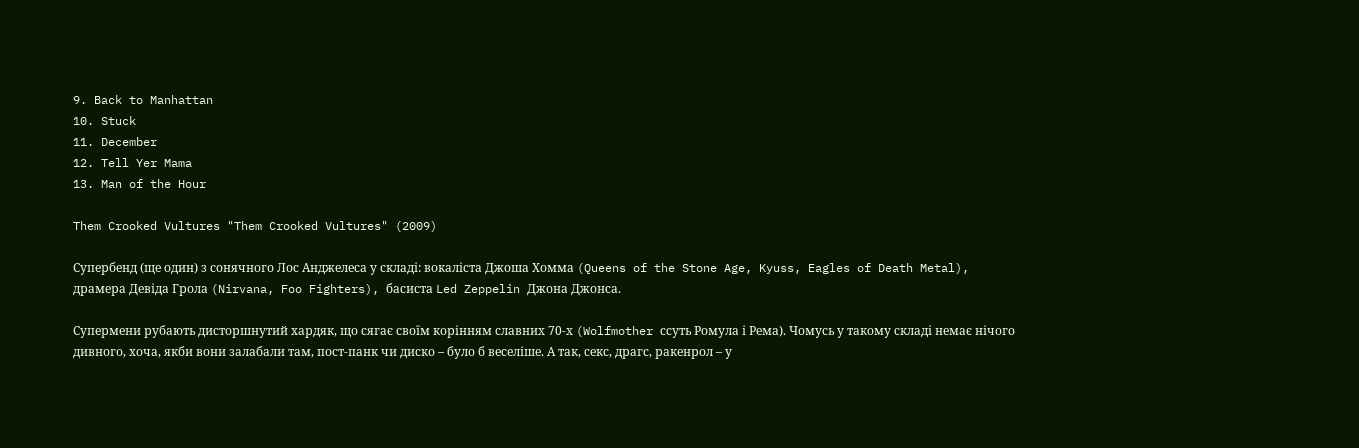9. Back to Manhattan
10. Stuck
11. December
12. Tell Yer Mama
13. Man of the Hour

Them Crooked Vultures "Them Crooked Vultures" (2009)

Супербенд (ще один) з сонячного Лос Анджелеса у складі: вокаліста Джоша Хомма (Queens of the Stone Age, Kyuss, Eagles of Death Metal), драмера Девіда Грола (Nirvana, Foo Fighters), басиста Led Zeppelin Джона Джонса.

Супермени рубають дисторшнутий хардяк, що сягає своїм корінням славних 70-х (Wolfmother ссуть Ромула і Рема). Чомусь у такому складі немає нічого дивного, хоча, якби вони залабали там, пост-панк чи диско – було б веселіше. А так, секс, драгс, ракенрол – у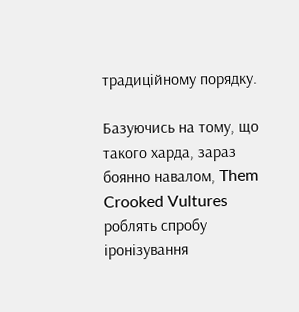традиційному порядку.

Базуючись на тому, що такого харда, зараз боянно навалом, Them Crooked Vultures роблять спробу іронізування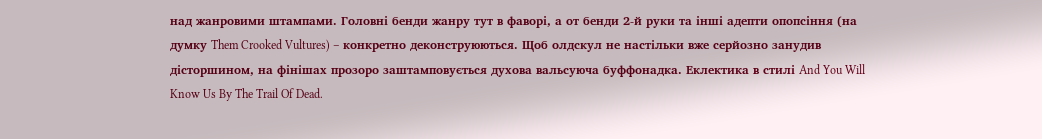над жанровими штампами. Головні бенди жанру тут в фаворі, а от бенди 2-й руки та інші адепти опопсіння (на думку Them Crooked Vultures) – конкретно деконструюються. Щоб олдскул не настільки вже серйозно занудив дісторшином, на фінішах прозоро заштамповується духова вальсуюча буффонадка. Еклектика в стилі And You Will Know Us By The Trail Of Dead.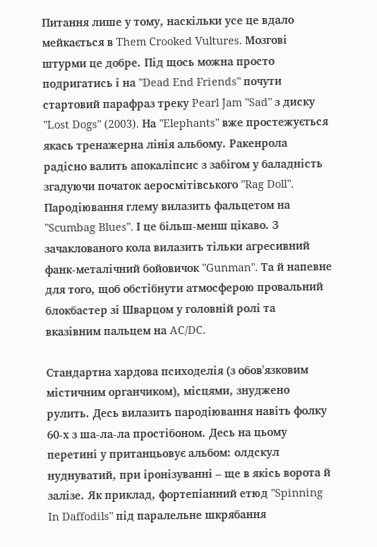Питання лише у тому, наскільки усе це вдало мейкається в Them Crooked Vultures. Мозгові штурми це добре. Під щось можна просто подригатись і на "Dead End Friends" почути стартовий парафраз треку Pearl Jam "Sad" з диску "Lost Dogs" (2003). На "Elephants" вже простежується якась тренажерна лінія альбому. Ракенрола радісно валить апокаліпсис з забігом у баладність згадуючи початок аеросмітівського "Rag Doll". Пародіювання глему вилазить фальцетом на "Scumbag Blues". І це більш-менш цікаво. З зачаклованого кола вилазить тільки агресивний фанк-металічний бойовичок "Gunman". Та й напевне для того, щоб обстібнути атмосферою провальний блокбастер зі Шварцом у головній ролі та вказівним пальцем на AC/DC.

Стандартна хардова психоделія (з обов'язковим містичним органчиком), місцями, знуджено рулить. Десь вилазить пародіювання навіть фолку 60-х з ша-ла-ла простібоном. Десь на цьому перетині у пританцьовує альбом: олдскул нуднуватий, при іронізуванні – ще в якісь ворота й залізе. Як приклад, фортепіанний етюд "Spinning In Daffodils" під паралельне шкрябання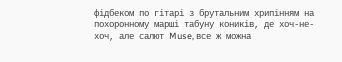фідбеком по гітарі з брутальним хрипінням на похоронному марші табуну коників, де хоч-не-хоч, але салют Muse, все ж можна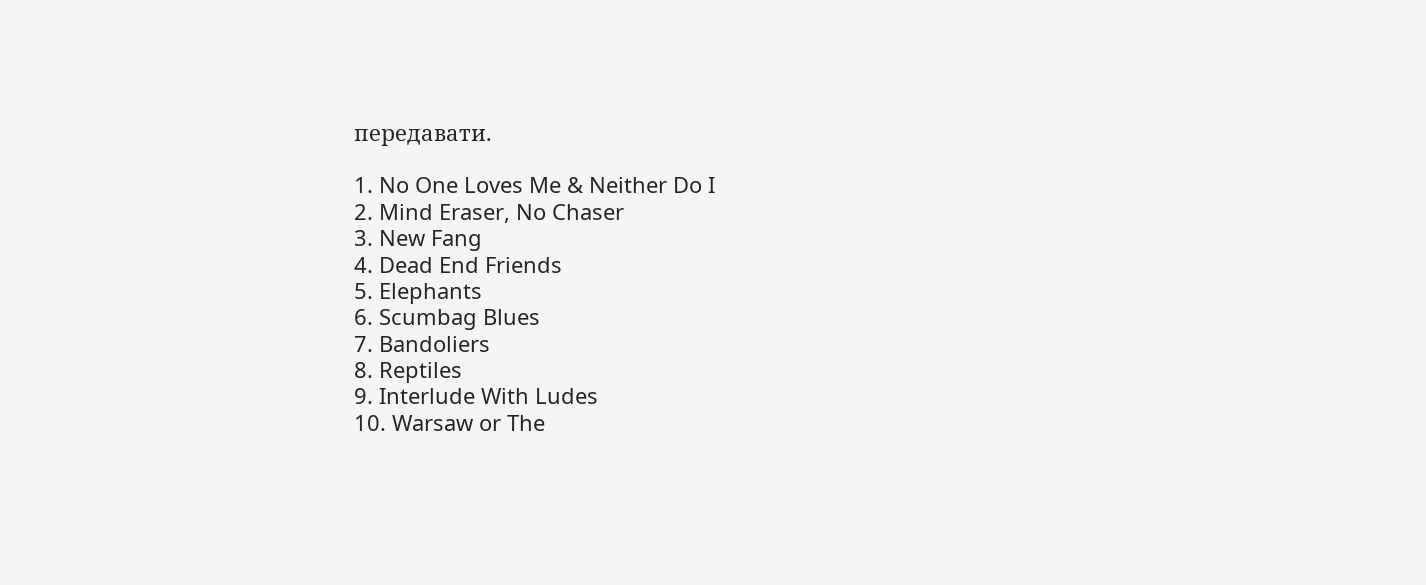передавати.

1. No One Loves Me & Neither Do I
2. Mind Eraser, No Chaser
3. New Fang
4. Dead End Friends
5. Elephants
6. Scumbag Blues
7. Bandoliers
8. Reptiles
9. Interlude With Ludes
10. Warsaw or The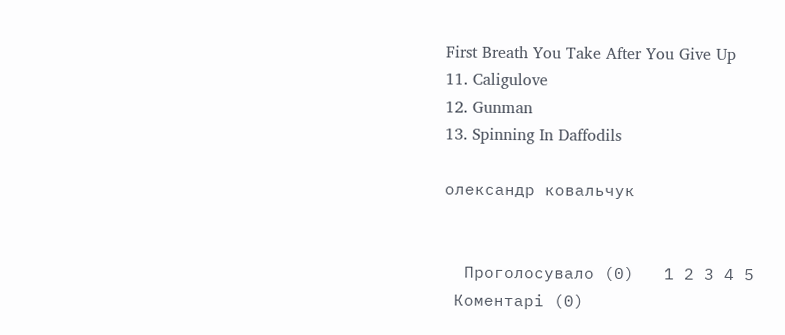First Breath You Take After You Give Up
11. Caligulove
12. Gunman
13. Spinning In Daffodils

олександр ковальчук


  Проголосувало (0)   1 2 3 4 5
 Коментарі (0)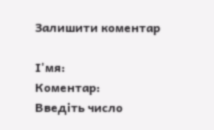Залишити коментар

І'мя:
Коментар:
Введіть число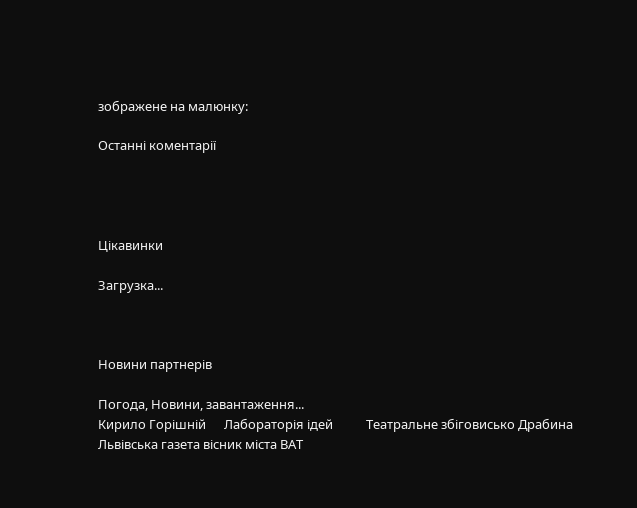зображене на малюнку:

Останні коментарії




Цікавинки

Загрузка...



Новини партнерів

Погода, Новини, завантаження...
Кирило Горішній      Лабораторія ідей           Театральне збіговисько Драбина
Львівська газета вісник міста ВАТ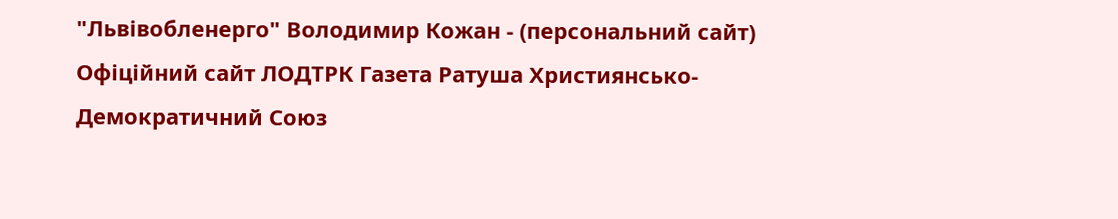"Львівобленерго" Володимир Кожан - (персональний сайт) Офіційний сайт ЛОДТРК Газета Ратуша Християнсько-Демократичний Союз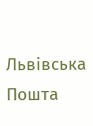Львівська Поштa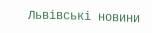Львівські новини